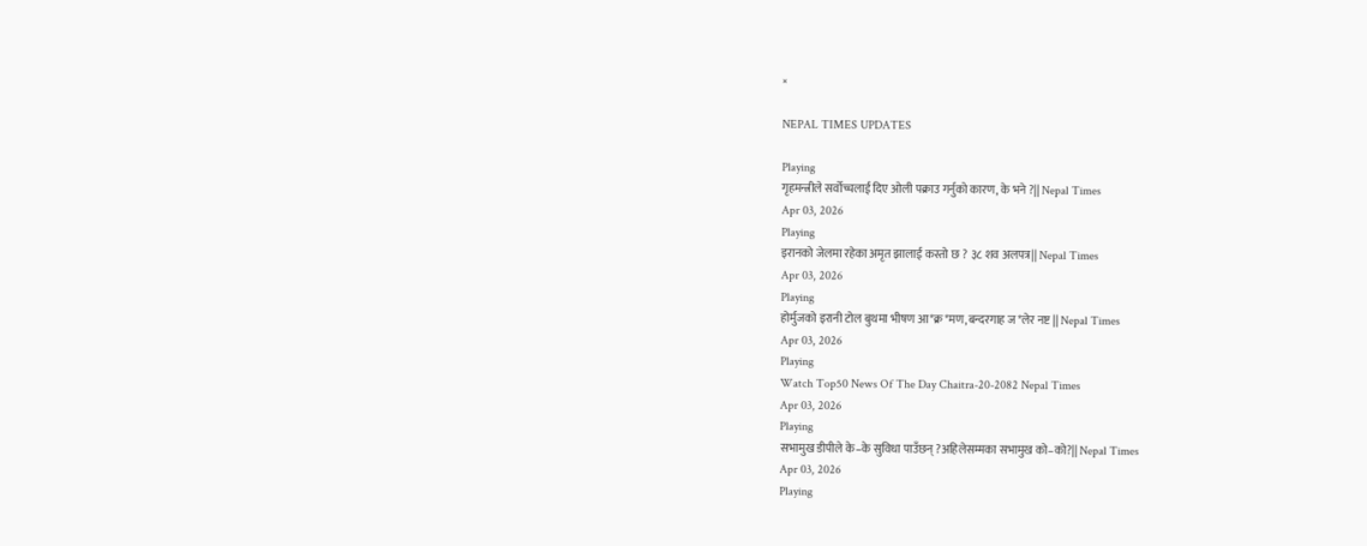×

NEPAL TIMES UPDATES

Playing
गृहमन्त्रीले सर्वोच्चलाई दिए ओली पक्राउ गर्नुको कारण, के भने ?|| Nepal Times
Apr 03, 2026
Playing
इरानको जेलमा रहेका अमृत झालाई कस्तो छ ? ३८ शव अलपत्र|| Nepal Times
Apr 03, 2026
Playing
होर्मुजको इरानी टोल बुथमा भीषण आ*क्र*मण,बन्दरगाह ज*लेर नष्ट || Nepal Times
Apr 03, 2026
Playing
Watch Top50 News Of The Day Chaitra-20-2082 Nepal Times
Apr 03, 2026
Playing
सभामुख डीपीले के–के सुविधा पाउँछन् ?अहिलेसम्मका सभामुख को–को?|| Nepal Times
Apr 03, 2026
Playing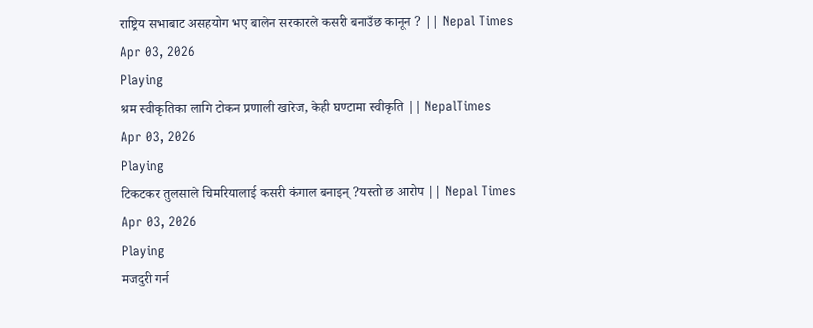राष्ट्रिय सभाबाट असहयोग भए बालेन सरकारले कसरी बनाउँछ कानून ? || Nepal Times
Apr 03, 2026
Playing
श्रम स्वीकृतिका लागि टोकन प्रणाली खारेज, केही घण्टामा स्वीकृति || NepalTimes
Apr 03, 2026
Playing
टिकटकर तुलसाले चिमरियालाई कसरी कंगाल बनाइन् ?यस्तो छ आरोप || Nepal Times
Apr 03, 2026
Playing
मजदुरी गर्न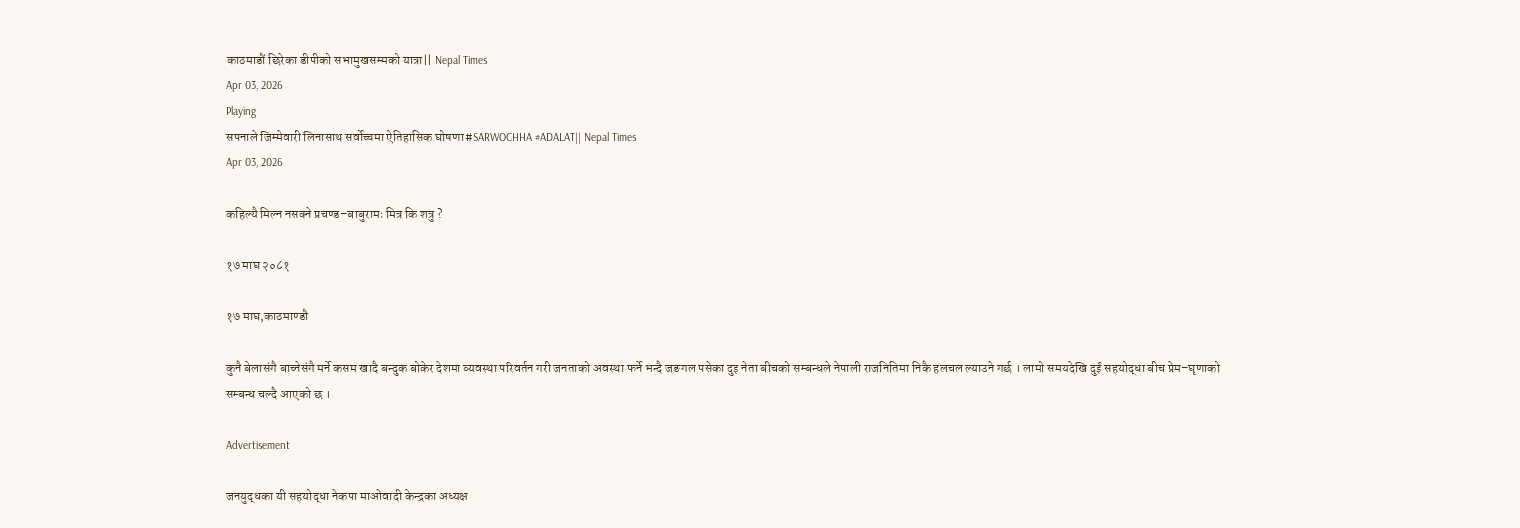काठमाडौं छिरेका डीपीको सभामुखसम्मको यात्रा|| Nepal Times
Apr 03, 2026
Playing
सपनाले जिम्मेवारी लिनासाथ सर्वोच्चमा ऐतिहासिक घोषणा#SARWOCHHA #ADALAT|| Nepal Times
Apr 03, 2026

कहिल्यै मिल्न नसक्ने प्रचण्ड–बाबुरामः मित्र कि शत्रु ?

१७ माघ २०८१

१७ माघ,काठमाण्डौ

कुनै बेलासंगै बाच्नेसंगै मर्ने कसम खादै बन्दुक बोकेर देशमा व्यवस्था परिवर्तन गरी जनताको अवस्था फर्ने भन्दै जङगल पसेका दुइ नेता बीचको सम्बन्धले नेपाली राजनितिमा निकै हलचल ल्याउने गर्छ । लामो समयदेखि दुई सहयोद्धा बीच प्रेम–घृणाको सम्बन्ध चल्दै आएको छ ।

Advertisement

जनयुद्धका यी सहयोद्धा नेकपा माओवादी केन्द्रका अध्यक्ष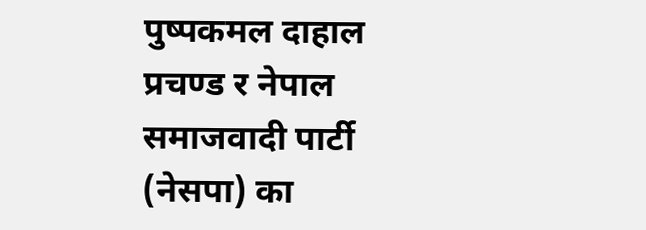पुष्पकमल दाहाल प्रचण्ड र नेपाल समाजवादी पार्टी (नेसपा) का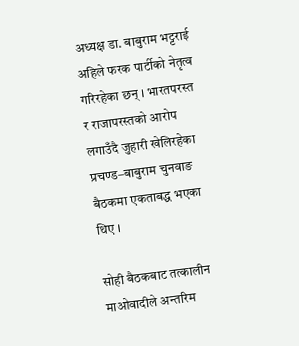अध्यक्ष डा. बाबुराम भट्टराई अहिले फरक पार्टीको नेतृत्व गरिरहेका छन् । भारतपरस्त र राजापरस्तको आरोप लगाउँदै जुहारी खेलिरहेका प्रचण्ड–बाबुराम चुनवाङ बैठकमा एकताबद्ध भएका थिए ।

सोही बैठकबाट तत्कालीन माओवादीले अन्तरिम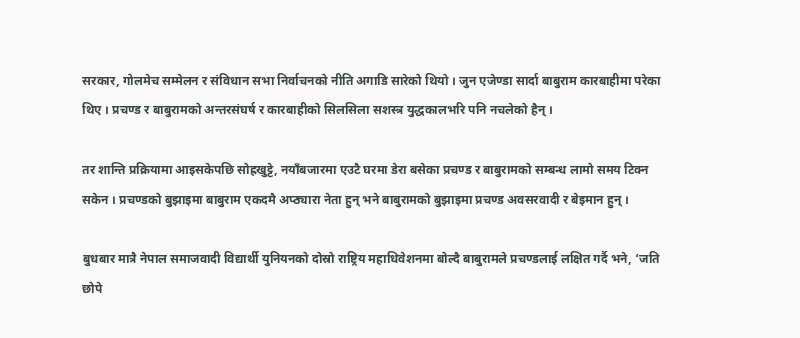सरकार, गोलमेच सम्मेलन र संविधान सभा निर्वाचनको नीति अगाडि सारेको थियो । जुन एजेण्डा सार्दा बाबुराम कारबाहीमा परेका थिए । प्रचण्ड र बाबुरामको अन्तरसंघर्ष र कारबाहीको सिलसिला सशस्त्र युद्धकालभरि पनि नचलेको हैन् ।

तर शान्ति प्रक्रियामा आइसकेपछि सोह्रखुट्टे, नयाँबजारमा एउटै घरमा डेरा बसेका प्रचण्ड र बाबुरामको सम्बन्ध लामो समय टिक्न सकेन । प्रचण्डको बुझाइमा बाबुराम एकदमै अप्ठ्यारा नेता हुन् भने बाबुरामको बुझाइमा प्रचण्ड अवसरवादी र बेइमान हुन् ।

बुधबार मात्रै नेपाल समाजवादी विद्यार्थी युनियनको दोस्रो राष्ट्रिय महाधिवेशनमा बोल्दै बाबुरामले प्रचण्डलाई लक्षित गर्दै भने, ‘जति छोपे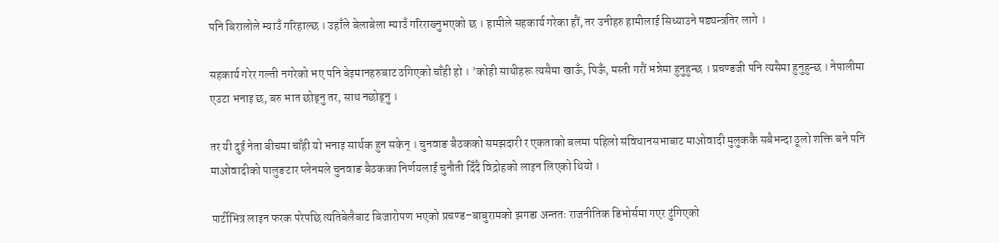पनि बिरालोले म्याउँ गरिहाल्छ । उहाँले बेलाबेला म्याउँ गरिराख्नुभएको छ । हामीले सहकार्य गरेका हौं, तर उनीहरु हामीलाई सिध्याउने षड्यन्त्रतिर लागे ।

सहकार्य गरेर गल्ती नगरेको भए पनि बेइमानहरुबाट ठगिएको चाँही हो । ’कोही साथीहरू त्यसैमा खाऊँ, पिऊँ, मस्ती गरौं भन्नेमा हुनुहुन्छ । प्रचण्डजी पनि त्यसैमा हुनुहुन्छ । नेपालीमा एउटा भनाइ छ, बरु भात छोड्नु तर, साथ नछोड्नु ।

तर यी दुई नेता बीचमा चाँही यो भनाइ सार्थक हुन सकेन् । चुनवाङ बैठकको समझदारी र एकताको बलमा पहिलो संविधानसभाबाट माओवादी मुलुककै सबैभन्दा ठूलो शक्ति बने पनि माओवादीको पालुङटार प्लेनमले चुनवाङ बैठकका निर्णयलाई चुनौती दिँदै विद्रोहको लाइन लिएको थियो ।

पार्टीभित्र लाइन फरक परेपछि त्यतिबेलैबाट बिजारोपण भएको प्रचण्ड–बाबुरामको झगडा अन्ततः राजनीतिक डिभोर्समा गएर टुंगिएको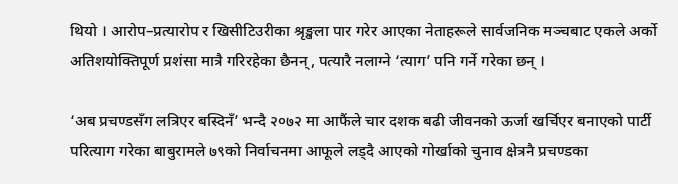थियो । आरोप–प्रत्यारोप र खिसीटिउरीका श्रृङ्खला पार गरेर आएका नेताहरूले सार्वजनिक मञ्चबाट एकले अर्को अतिशयोक्तिपूर्ण प्रशंसा मात्रै गरिरहेका छैनन्, पत्यारै नलाग्ने ‘त्याग’ पनि गर्ने गरेका छन् ।

‘अब प्रचण्डसँग लत्रिएर बस्दिनँ’ भन्दै २०७२ मा आफैंले चार दशक बढी जीवनको ऊर्जा खर्चिएर बनाएको पार्टी परित्याग गरेका बाबुरामले ७९को निर्वाचनमा आफूले लड्दै आएको गोर्खाको चुनाव क्षेत्रनै प्रचण्डका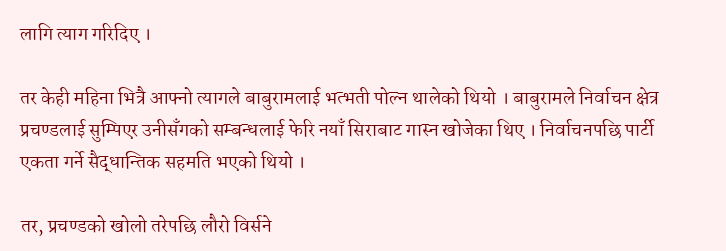लागि त्याग गरिदिए ।

तर केही महिना भित्रै आफ्नो त्यागले बाबुरामलाई भत्भती पोल्न थालेको थियो । बाबुरामले निर्वाचन क्षेत्र प्रचण्डलाई सुम्पिएर उनीसँगको सम्बन्धलाई फेरि नयाँ सिराबाट गास्न खोजेका थिए । निर्वाचनपछि पार्टी एकता गर्ने सैद्धान्तिक सहमति भएको थियो ।

तर, प्रचण्डको खोलो तरेपछि लौरो विर्सने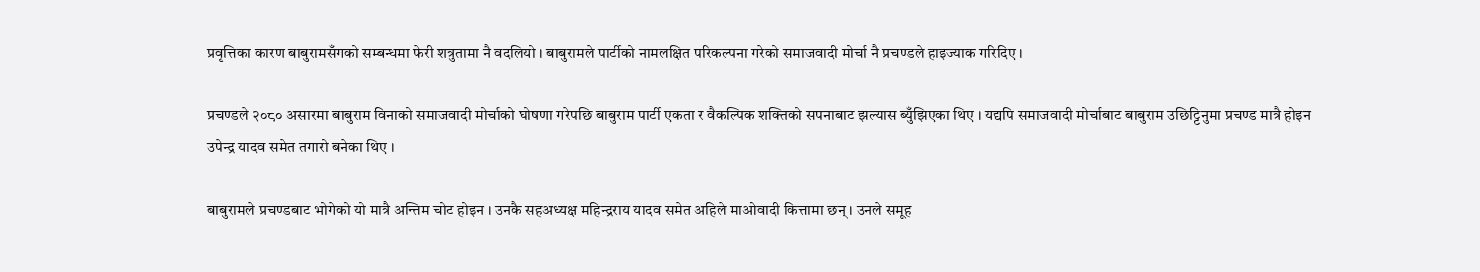प्रवृत्तिका कारण बाबुरामसँगको सम्बन्धमा फेरी शत्रुतामा नै वदलियो । बाबुरामले पार्टीको नामलक्षित परिकल्पना गरेको समाजवादी मोर्चा नै प्रचण्डले हाइज्याक गरिदिए ।

प्रचण्डले २०८० असारमा बाबुराम विनाको समाजवादी मोर्चाको घोषणा गरेपछि बाबुराम पार्टी एकता र वैकल्पिक शक्तिको सपनाबाट झल्यास ब्युँझिएका थिए । यद्यपि समाजवादी मोर्चाबाट बाबुराम उछिट्टिनुमा प्रचण्ड मात्रै होइन उपेन्द्र यादव समेत तगारो बनेका थिए ।

बाबुरामले प्रचण्डबाट भोगेको यो मात्रै अन्तिम चोट होइन । उनकै सहअध्यक्ष महिन्द्रराय यादव समेत अहिले माओवादी कित्तामा छन् । उनले समूह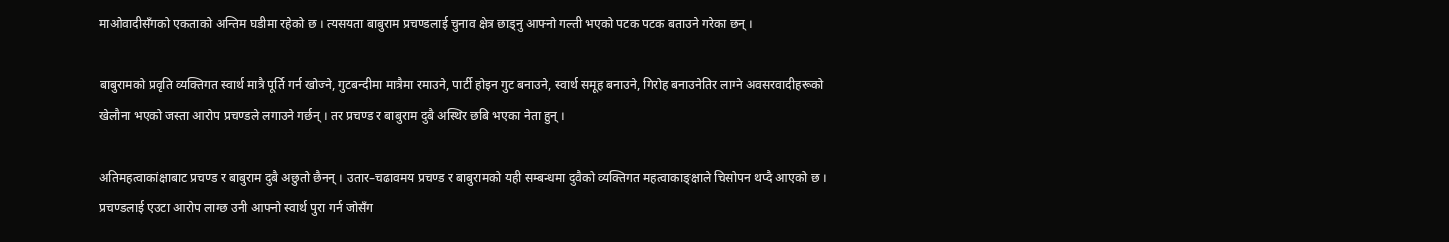माओवादीसँगको एकताको अन्तिम घडीमा रहेको छ । त्यसयता बाबुराम प्रचण्डलाई चुनाव क्षेत्र छाड्नु आफ्नो गल्ती भएको पटक पटक बताउने गरेका छन् ।

बाबुरामको प्रवृति व्यक्तिगत स्वार्थ मात्रै पूर्ति गर्न खोज्ने, गुटबन्दीमा मात्रैमा रमाउने, पार्टी होइन गुट बनाउने, स्वार्थ समूह बनाउने, गिरोह बनाउनेतिर लाग्ने अवसरवादीहरूको खेलौना भएको जस्ता आरोप प्रचण्डले लगाउने गर्छन् । तर प्रचण्ड र बाबुराम दुबै अस्थिर छबि भएका नेता हुन् ।

अतिमहत्वाकांक्षाबाट प्रचण्ड र बाबुराम दुबै अछुतो छैनन् । उतार–चढावमय प्रचण्ड र बाबुरामको यही सम्बन्धमा दुवैको व्यक्तिगत महत्वाकाङ्क्षाले चिसोपन थप्दै आएको छ । प्रचण्डलाई एउटा आरोप लाग्छ उनी आफ्नो स्वार्थ पुरा गर्न जोसँग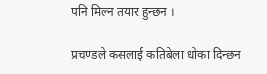पनि मिल्न तयार हुन्छन ।

प्रचण्डले कसलाई कतिबेला धोका दिन्छन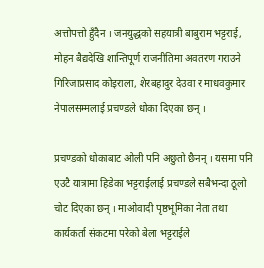अत्तोपत्तो हुँदैन । जनयुद्धको सहयात्री बाबुराम भट्टराई, मोहन बैद्यदेखि शान्तिपूर्ण राजनीतिमा अवतरण गराउने गिरिजाप्रसाद कोइराला, शेरबहादुर देउवा र माधवकुमार नेपालसम्मलाई प्रचण्डले धोका दिएका छन् ।

प्रचण्डको धोकाबाट ओली पनि अछुतो छैनन् । यसमा पनि एउटै यात्रामा हिडेका भट्टराईलाई प्रचण्डले सबैभन्दा ठूलो चोट दिएका छन् । माओवादी पृष्ठभूमिका नेता तथा कार्यकर्ता संकटमा परेको बेला भट्टराईले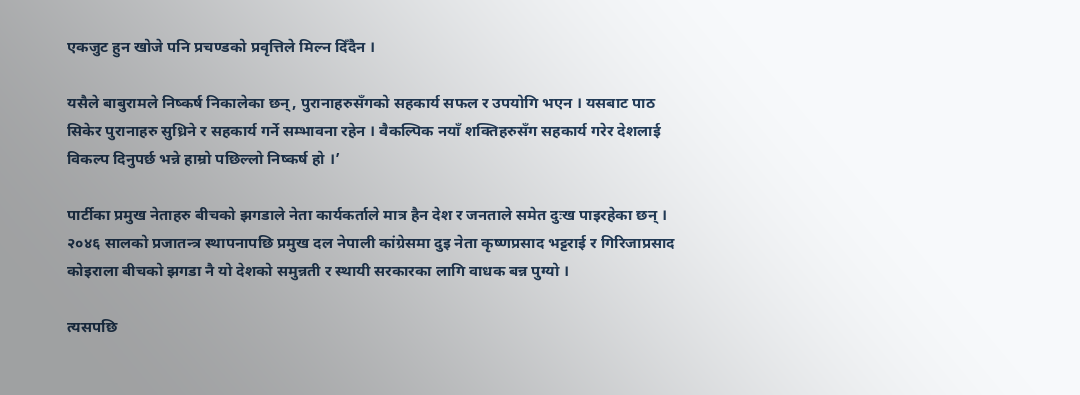एकजुट हुन खोजे पनि प्रचण्डको प्रवृत्तिले मिल्न दिँदैन ।

यसैले बाबुरामले निष्कर्ष निकालेका छन्, पुरानाहरुसँगको सहकार्य सफल र उपयोगि भएन । यसबाट पाठ सिकेर पुरानाहरु सुध्रिने र सहकार्य गर्ने सम्भावना रहेन । वैकल्पिक नयाँ शक्तिहरुसँग सहकार्य गरेर देशलाई विकल्प दिनुपर्छ भन्ने हाम्रो पछिल्लो निष्कर्ष हो ।’

पार्टीका प्रमुख नेताहरु बीचको झगडाले नेता कार्यकर्ताले मात्र हैन देश र जनताले समेत दुःख पाइरहेका छन् । २०४६ सालको प्रजातन्त्र स्थापनापछि प्रमुख दल नेपाली कांग्रेसमा दुइ नेता कृष्णप्रसाद भट्टराई र गिरिजाप्रसाद कोइराला बीचको झगडा नै यो देशको समुन्नती र स्थायी सरकारका लागि वाधक बन्न पुग्यो ।

त्यसपछि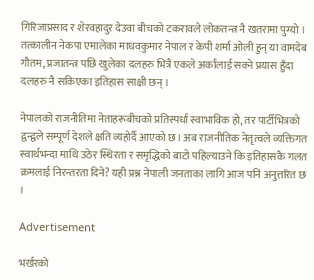गिरिजाप्रसाद र शेरवहादुर देउवा बीचको टकरावले लोकतन्त्र नै खतरामा पुग्यो । तत्कालीन नेकपा एमालेका माधवकुमार नेपाल र केपी शर्मा ओली हुन् या वामदेब गौतम, प्रजातन्त्र पछि खुलेका दलहरु भित्रै एकले अर्कालाई सक्ने प्रयास हुँदा दलहरु नै सकिएका इतिहास साक्षी छन् ।

नेपालको राजनीतिमा नेताहरूबीचको प्रतिस्पर्धा स्वाभाविक हो, तर पार्टीभित्रको द्वन्द्वले सम्पूर्ण देशले क्षति व्यहोर्दै आएको छ। अब राजनीतिक नेतृत्वले व्यक्तिगत स्वार्थभन्दा माथि उठेर स्थिरता र समृद्धिको बाटो पहिल्याउने कि इतिहासकै गलत क्रमलाई निरन्तरता दिने? यही प्रश्न नेपाली जनताका लागि आज पनि अनुत्तरित छ ।

Advertisement

भर्खरको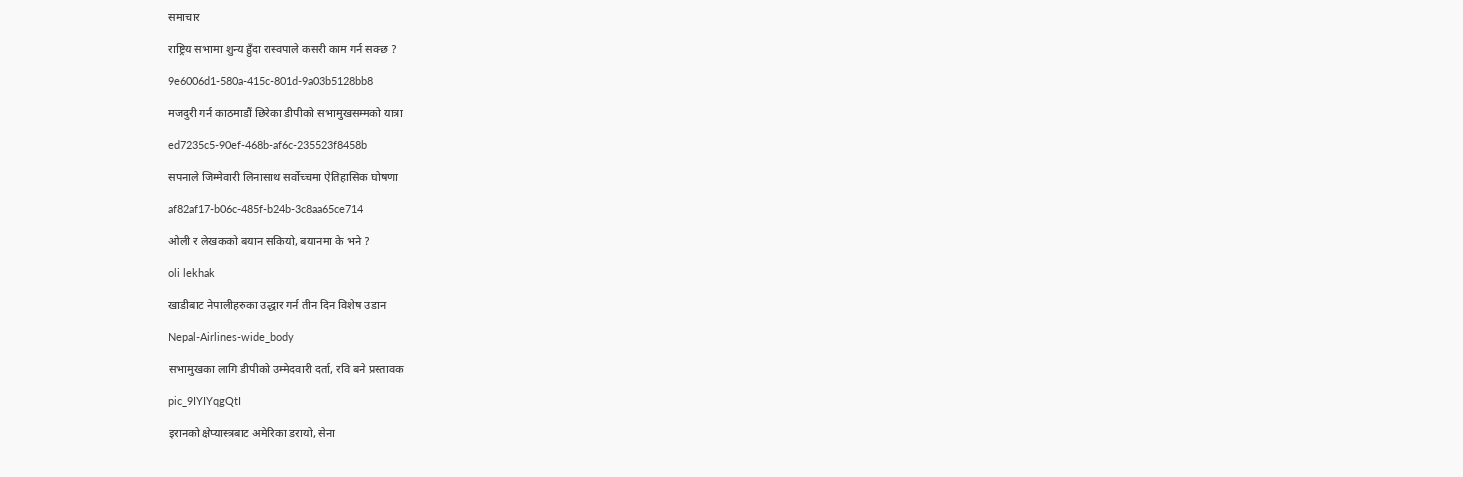समाचार

राष्ट्रिय सभामा शुन्य हुँदा रास्वपाले कसरी काम गर्न सक्छ ?

9e6006d1-580a-415c-801d-9a03b5128bb8

मजदुरी गर्न काठमाडौं छिरेका डीपीको सभामुखसम्मको यात्रा

ed7235c5-90ef-468b-af6c-235523f8458b

सपनाले जिम्मेवारी लिनासाथ सर्वोच्चमा ऐतिहासिक घोषणा

af82af17-b06c-485f-b24b-3c8aa65ce714

ओली र लेखकको बयान सकियो, बयानमा के भने ?

oli lekhak

खाडीबाट नेपालीहरुका उद्धार गर्न तीन दिन विशेष उडान

Nepal-Airlines-wide_body

सभामुखका लागि डीपीको उम्मेदवारी दर्ता, रवि बने प्रस्तावक

pic_9IYIYqgQtI

इरानको क्षेप्यास्त्रबाट अमेरिका डरायो, सेना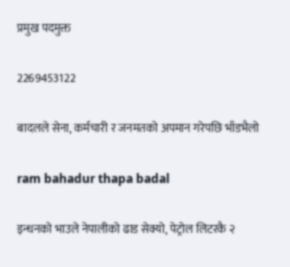प्रमुख पदमुक्त

2269453122

बादलले सेना, कर्मचारी र जनमतको अपमान गरेपछि भाँडभैलो

ram bahadur thapa badal

इन्धनको भाउले नेपालीको ढाड सेक्यो, पेट्रोल लिटरकै २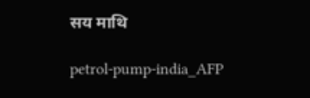सय माथि

petrol-pump-india_AFP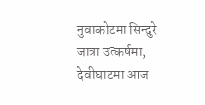नुवाकोटमा सिन्दुरे जात्रा उत्कर्षमा, देवीघाटमा आज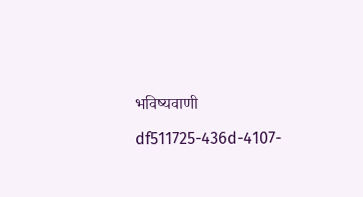भविष्यवाणी

df511725-436d-4107-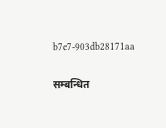b7e7-903db28171aa

सम्बन्धित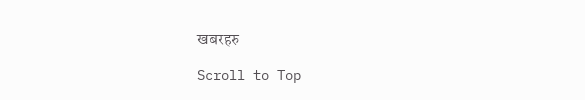खबरहरु

Scroll to Top